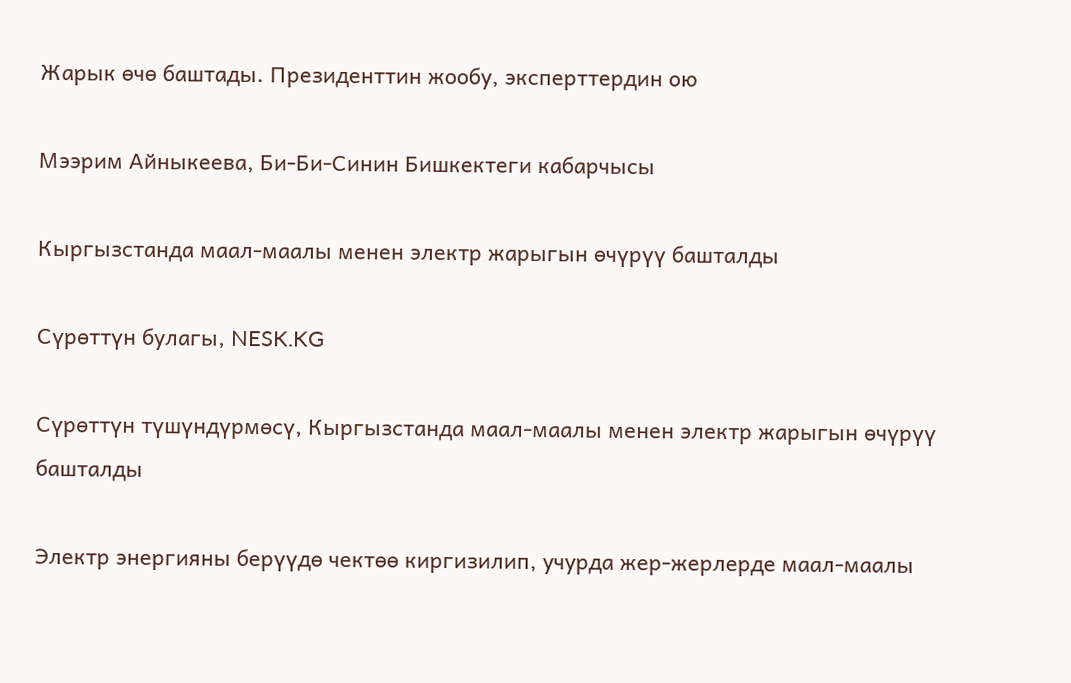Жарык өчө баштады. Президенттин жообу, эксперттердин ою

Мээрим Айныкеева, Би-Би-Синин Бишкектеги кабарчысы

Кыргызстанда маал-маалы менен электр жарыгын өчүрүү башталды

Сүрөттүн булагы, NESK.KG

Сүрөттүн түшүндүрмөсү, Кыргызстанда маал-маалы менен электр жарыгын өчүрүү башталды

Электр энергияны берүүдө чектөө киргизилип, учурда жер-жерлерде маал-маалы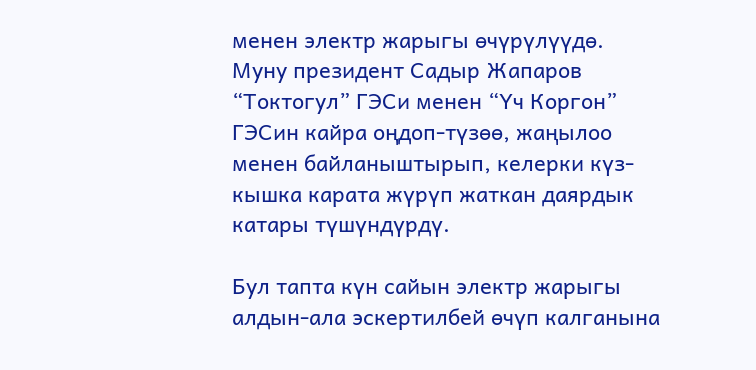менен электр жарыгы өчүрүлүүдө. Муну президент Садыр Жапаров “Токтогул” ГЭСи менен “Үч Коргон” ГЭСин кайра оңдоп-түзөө, жаңылоо менен байланыштырып, келерки күз-кышка карата жүрүп жаткан даярдык катары түшүндүрдү.

Бул тапта күн сайын электр жарыгы алдын-ала эскертилбей өчүп калганына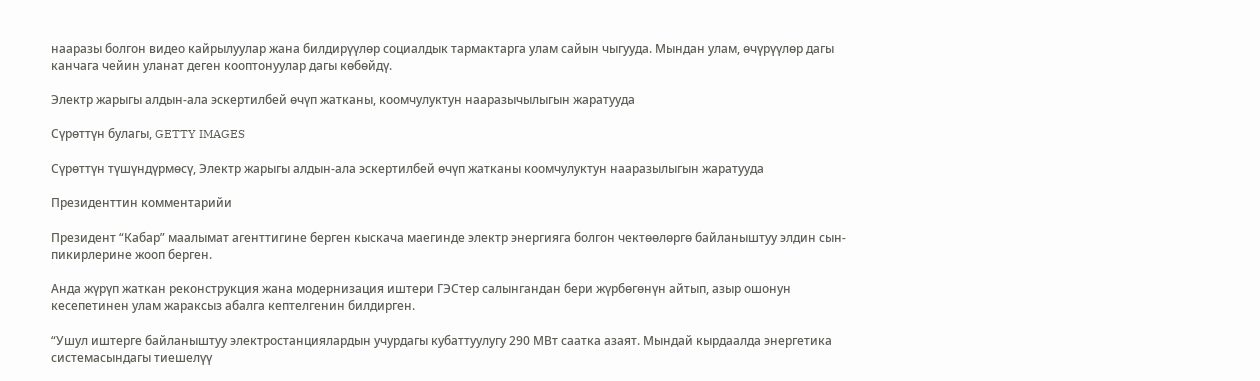нааразы болгон видео кайрылуулар жана билдирүүлөр социалдык тармактарга улам сайын чыгууда. Мындан улам, өчүрүүлөр дагы канчага чейин уланат деген кооптонуулар дагы көбөйдү.

Электр жарыгы алдын-ала эскертилбей өчүп жатканы, коомчулуктун нааразычылыгын жаратууда

Сүрөттүн булагы, GETTY IMAGES

Сүрөттүн түшүндүрмөсү, Электр жарыгы алдын-ала эскертилбей өчүп жатканы коомчулуктун нааразылыгын жаратууда

Президенттин комментарийи

Президент “Кабар” маалымат агенттигине берген кыскача маегинде электр энергияга болгон чектөөлөргө байланыштуу элдин сын-пикирлерине жооп берген.

Анда жүрүп жаткан реконструкция жана модернизация иштери ГЭСтер салынгандан бери жүрбөгөнүн айтып, азыр ошонун кесепетинен улам жараксыз абалга кептелгенин билдирген.

“Ушул иштерге байланыштуу электростанциялардын учурдагы кубаттуулугу 290 МВт саатка азаят. Мындай кырдаалда энергетика системасындагы тиешелүү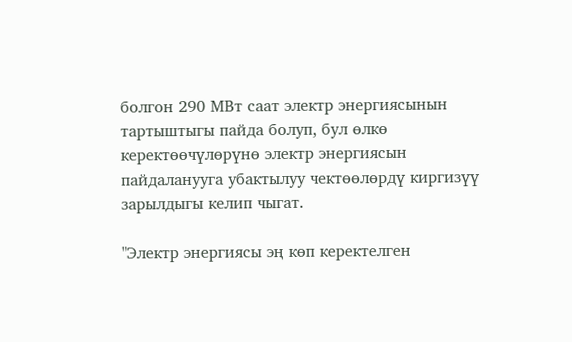болгон 290 МВт саат электр энергиясынын тартыштыгы пайда болуп, бул өлкө керектөөчүлөрүнө электр энергиясын пайдаланууга убактылуу чектөөлөрдү киргизүү зарылдыгы келип чыгат.

"Электр энергиясы эң көп керектелген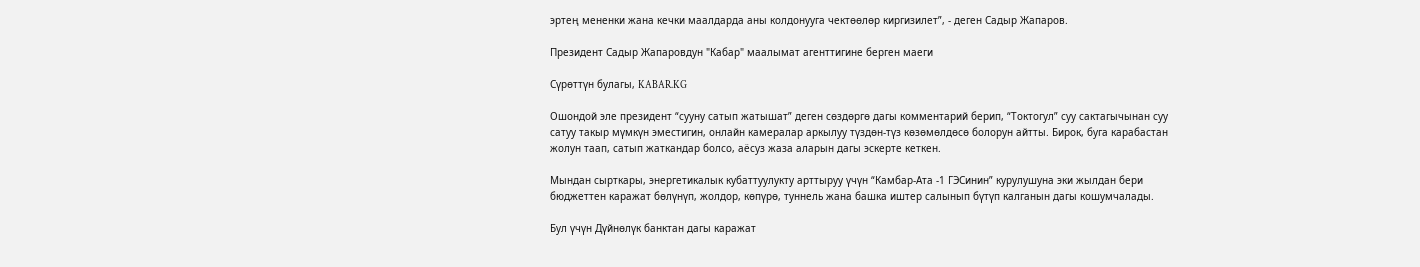эртең мененки жана кечки маалдарда аны колдонууга чектөөлөр киргизилет”, - деген Садыр Жапаров.

Президент Садыр Жапаровдун "Кабар" маалымат агенттигине берген маеги

Сүрөттүн булагы, KABAR.KG

Ошондой эле президент “сууну сатып жатышат” деген сөздөргө дагы комментарий берип, “Токтогул” суу сактагычынан суу сатуу такыр мүмкүн эместигин, онлайн камералар аркылуу түздөн-түз көзөмөлдөсө болорун айтты. Бирок, буга карабастан жолун таап, сатып жаткандар болсо, аёсуз жаза аларын дагы эскерте кеткен.

Мындан сырткары, энергетикалык кубаттуулукту арттыруу үчүн “Камбар-Ата -1 ГЭСинин” курулушуна эки жылдан бери бюджеттен каражат бөлүнүп, жолдор, көпүрө, туннель жана башка иштер салынып бүтүп калганын дагы кошумчалады.

Бул үчүн Дүйнөлүк банктан дагы каражат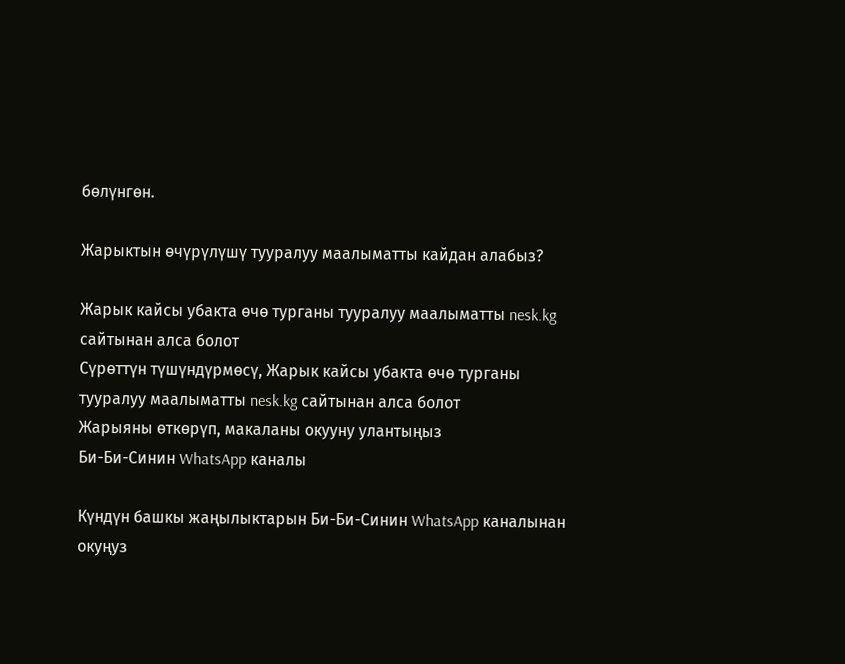бөлүнгөн.

Жарыктын өчүрүлүшү тууралуу маалыматты кайдан алабыз?

Жарык кайсы убакта өчө турганы тууралуу маалыматты nesk.kg сайтынан алса болот
Сүрөттүн түшүндүрмөсү, Жарык кайсы убакта өчө турганы тууралуу маалыматты nesk.kg сайтынан алса болот
Жарыяны өткөрүп, макаланы окууну улантыңыз
Би-Би-Синин WhatsApp каналы

Күндүн башкы жаңылыктарын Би-Би-Синин WhatsApp каналынан окуңуз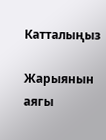Катталыңыз

Жарыянын аягы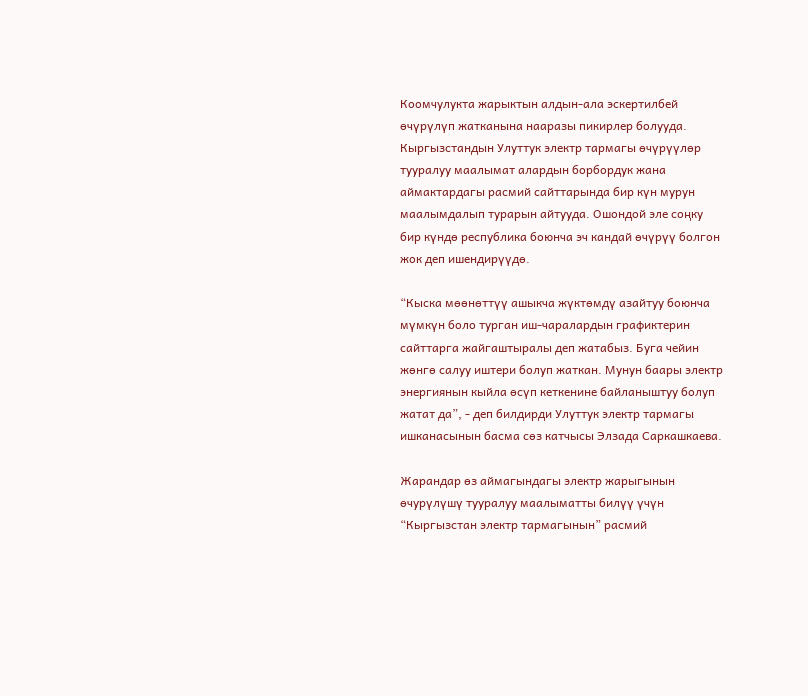Коомчулукта жарыктын алдын-ала эскертилбей өчүрүлүп жатканына нааразы пикирлер болууда. Кыргызстандын Улуттук электр тармагы өчүрүүлөр тууралуу маалымат алардын борбордук жана аймактардагы расмий сайттарында бир күн мурун маалымдалып турарын айтууда. Ошондой эле соңку бир күндө республика боюнча эч кандай өчүрүү болгон жок деп ишендирүүдө.

“Кыска мөөнөттүү ашыкча жүктөмдү азайтуу боюнча мүмкүн боло турган иш-чаралардын графиктерин сайттарга жайгаштыралы деп жатабыз. Буга чейин жөнгө салуу иштери болуп жаткан. Мунун баары электр энергиянын кыйла өсүп кеткенине байланыштуу болуп жатат да”, - деп билдирди Улуттук электр тармагы ишканасынын басма сөз катчысы Элзада Саркашкаева.

Жарандар өз аймагындагы электр жарыгынын өчурүлүшү тууралуу маалыматты билүү үчүн “Кыргызстан электр тармагынын” расмий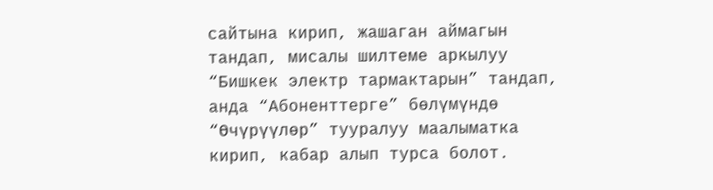сайтына кирип, жашаган аймагын тандап, мисалы шилтеме аркылуу “Бишкек электр тармактарын” тандап, анда “Абоненттерге” бөлүмүндө “Өчүрүүлөр” тууралуу маалыматка кирип, кабар алып турса болот.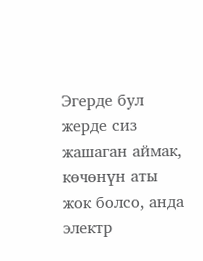Эгерде бул жерде сиз жашаган аймак, көчөнүн аты жок болсо, анда электр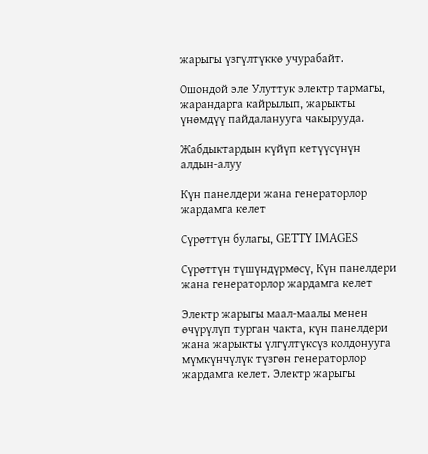жарыгы үзгүлтүккө учурабайт.

Ошондой эле Улуттук электр тармагы, жарандарга кайрылып, жарыкты үнөмдүү пайдаланууга чакырууда.

Жабдыктардын күйүп кетүүсүнүн алдын-алуу

Күн панелдери жана генераторлор жардамга келет

Сүрөттүн булагы, GETTY IMAGES

Сүрөттүн түшүндүрмөсү, Күн панелдери жана генераторлор жардамга келет

Электр жарыгы маал-маалы менен өчүрүлүп турган чакта, күн панелдери жана жарыкты үлгүлтүксүз колдонууга мүмкүнчүлүк түзгөн генераторлор жардамга келет. Электр жарыгы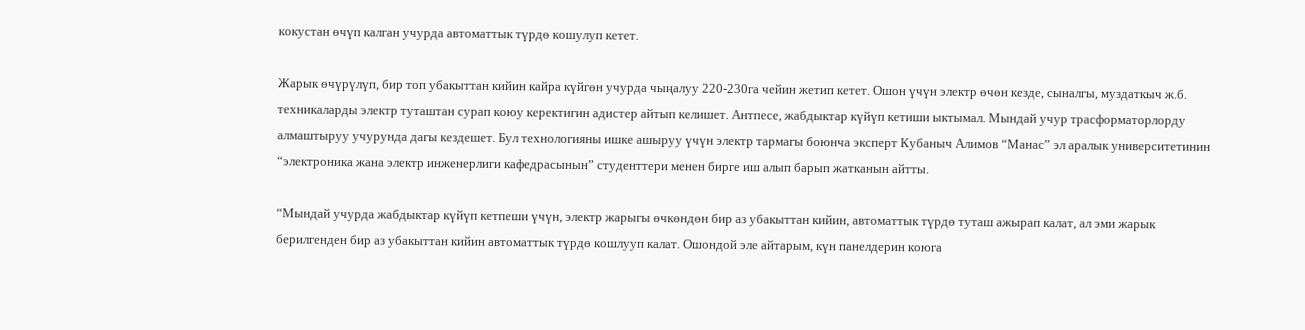кокустан өчүп калган учурда автоматтык түрдө кошулуп кетет.

Жарык өчүрүлүп, бир топ убакыттан кийин кайра күйгөн учурда чыңалуу 220-230га чейин жетип кетет. Ошон үчүн электр өчөн кезде, сыналгы, муздаткыч ж.б. техникаларды электр туташтан сурап коюу керектигин адистер айтып келишет. Антпесе, жабдыктар күйүп кетиши ыктымал. Мындай учур трасформаторлорду алмаштыруу учурунда дагы кездешет. Бул технологияны ишке ашыруу үчүн электр тармагы боюнча эксперт Кубаныч Алимов “Манас” эл аралык университетинин “электроника жана электр инженерлиги кафедрасынын” студенттери менен бирге иш алып барып жатканын айтты.

“Мындай учурда жабдыктар күйүп кетпеши үчүн, электр жарыгы өчкөндөн бир аз убакыттан кийин, автоматтык түрдө туташ ажырап калат, ал эми жарык берилгенден бир аз убакыттан кийин автоматтык түрдө кошлууп калат. Ошондой эле айтарым, күн панелдерин коюга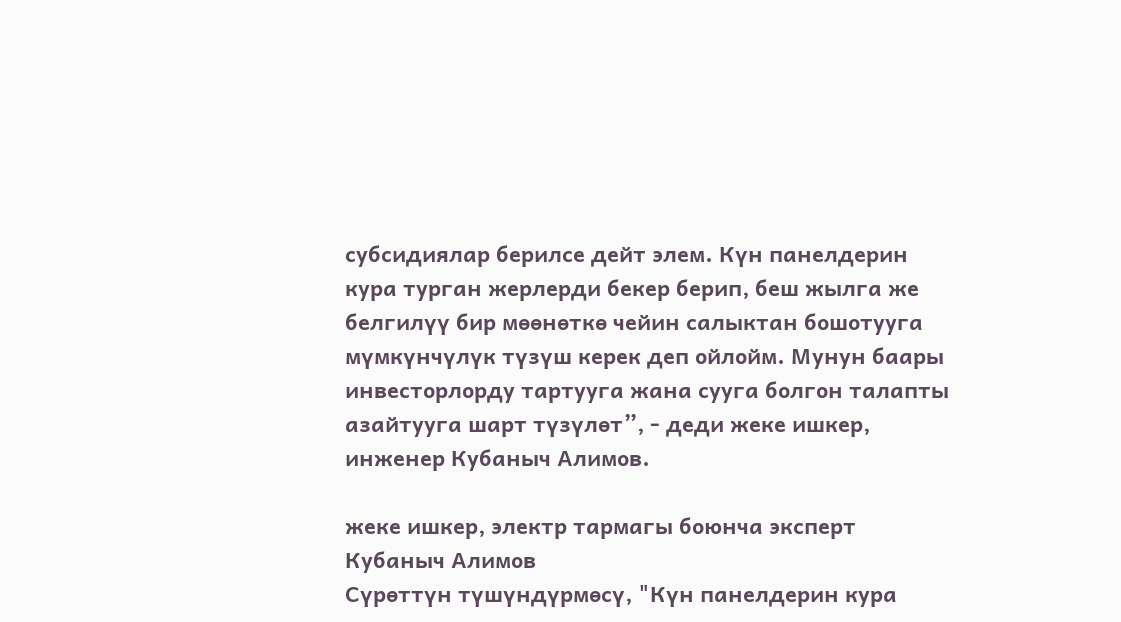субсидиялар берилсе дейт элем. Күн панелдерин кура турган жерлерди бекер берип, беш жылга же белгилүү бир мөөнөткө чейин салыктан бошотууга мүмкүнчүлүк түзүш керек деп ойлойм. Мунун баары инвесторлорду тартууга жана сууга болгон талапты азайтууга шарт түзүлөт”, - деди жеке ишкер, инженер Кубаныч Алимов.

жеке ишкер, электр тармагы боюнча эксперт Кубаныч Алимов
Сүрөттүн түшүндүрмөсү, "Күн панелдерин кура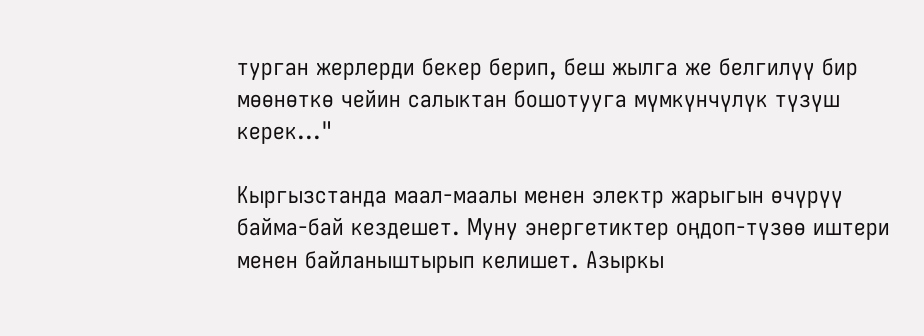турган жерлерди бекер берип, беш жылга же белгилүү бир мөөнөткө чейин салыктан бошотууга мүмкүнчүлүк түзүш керек..."

Кыргызстанда маал-маалы менен электр жарыгын өчүрүү байма-бай кездешет. Муну энергетиктер оңдоп-түзөө иштери менен байланыштырып келишет. Азыркы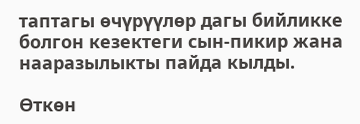таптагы өчүрүүлөр дагы бийликке болгон кезектеги сын-пикир жана нааразылыкты пайда кылды.

Өткөн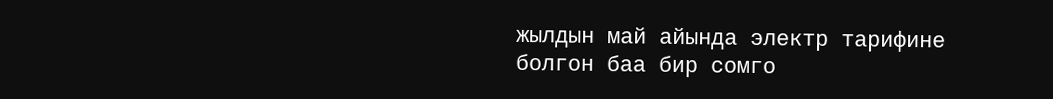жылдын май айында электр тарифине болгон баа бир сомго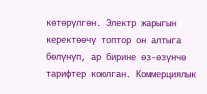көтөрүлгөн. Электр жарыгын керектөөчү топтор он алтыга бөлүнүп, ар бирине өз-өзүнчө тарифтер коюлган. Коммерциялык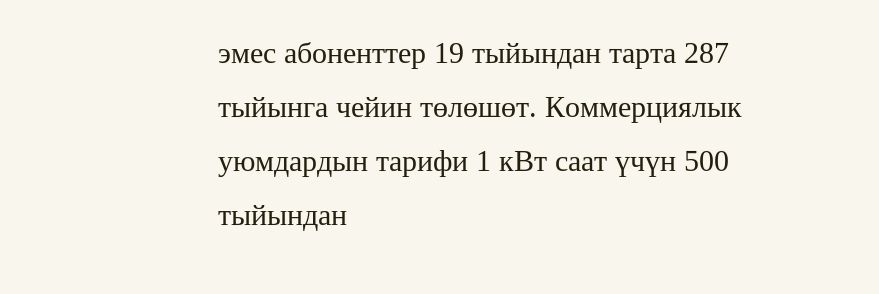эмес абоненттер 19 тыйындан тарта 287 тыйынга чейин төлөшөт. Коммерциялык уюмдардын тарифи 1 кВт саат үчүн 500 тыйындан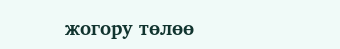жогору төлөө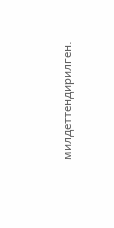милдеттендирилген.